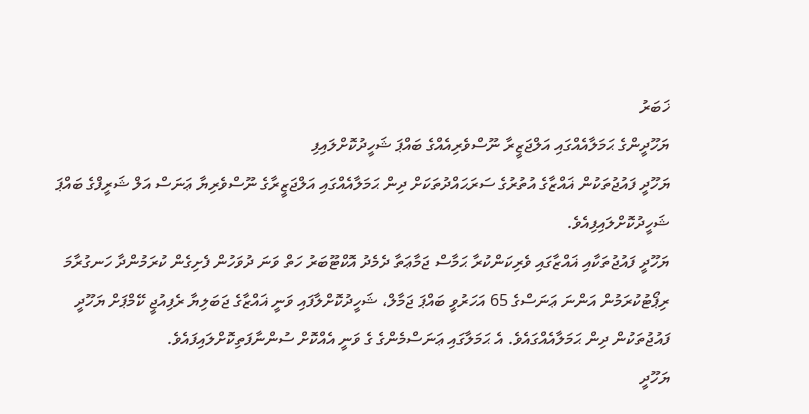ޚަބަރު
ޔަހޫދީންގެ ޙަމަލާއެއްގައި އަލްޖަޒީރާ ނޫސްވެރިއެއްގެ ބައްޕަ ޝަހީދުކޮށްލައިފި
ޔަހޫދީ ފައުޖުތަކުން ޣައްޒާގެ އުތުރުގެ ސަރަޙައްދުތަކަށް ދިން ޙަމަލާއެއްގައި އަލްޖަޒީރާގެ ނޫސްވެރިޔާ ޢަނަސް އަލް ޝަރީފްގެ ބައްޕަ ޝަހީދުކޮށްލައިފިއެވެ.
ޔަހޫދީ ފައުޖުތަކާއި ޣައްޒާގައި ވެރިކަންކުރާ ޙަމާސް ޖަމާޢަތާ ދެމެދު އޮކްޓޫބަރު ހަތް ވަނަ ދުވަހުން ފެށިގެން ކުރަމުންދާ ހަނގުރާމަ ރިޕޯޓުކުރަމުން އަންނަ ޢަނަސްގެ 65 އަހަރުވީ ބައްޕަ ޖަމާލް، ޝަހީދުކޮށްލާފައި ވަނީ ޣައްޒާގެ ޖަބަލިޔާ ރެފިއުޖީ ކޭމްޕަށް ޔަހޫދީ ފައުޖުތަކުން ދިން ޙަމަލާއެއްގައެވެ. އެ ޙަމަލާގައި ޢަނަސްމެންގެ ގެ ވަނީ އެއްކޮށް ސުންނާފަތިކޮށްލައިފައެވެ.
ޔަހޫދީ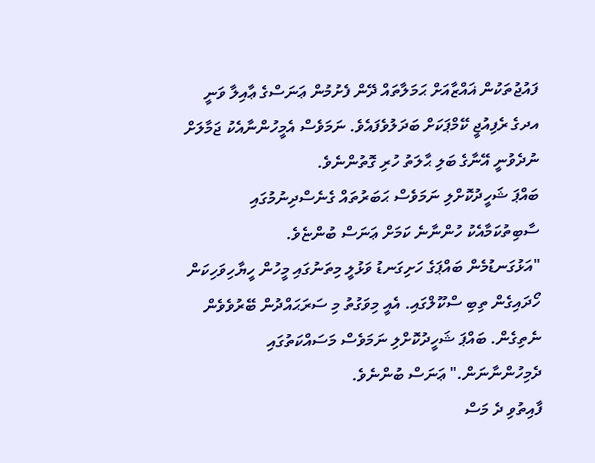ފައުޖުތަކުން ޣައްޒާއަށް ޙަމަލާތައް ދޭން ފެށުމުން ޢަނަސްގެ ޢާއިލާ ވަނީ އދގެ ރެފިއުޖީ ކޭމްޕަކަށް ބަދަލުވެފައެވެ. ނަމަވެސް އެމީހުންނާއެކު ޖަމާލަށް ނުދެވުނީ އޭނާގެ ބަލި ޙާލަތު ހުރި ގޮތުންނެވެ.
ބައްޕަ ޝަހީދުކޮށްލި ނަމަވެސް ޙަބަރުތައް ގެނެސްދިނުމުގައި ސާބިތުކަމާއެކު ހުންނާނެ ކަމަށް ޢަނަސް ބުންޏެވެ.
"އަޅުގަނޑުމެން ބައްޕަގެ ހަށިގަނޑު ވަޅުލީ މިތަނުގައި މީހުން ހީޔާހިވަހިކަން ހޯދައިގެން ތިބި ސްކޫލްގައި. އެއީ މިވަގުތު މި ސަރަޙައްދުން ބޭރުވެވެން ނެތިގެން. ބައްޕަ ޝަހީދުކޮށްލި ނަމަވެސް މަސައްކަތުގައި ދެމިހުންނާނަން." ޢަނަސް ބުންނެވެ.
ފާއިތުވި ދެ މަސް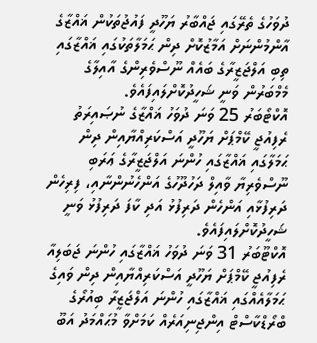ދުވަހުގެ ތެރޭގައި ޖައްބާރު ޔަހޫދީ ފައުޖުތަކުން ޣައްޒާގެ އާންމުންނަށް އަމާޒުކޮށް ދިން ޙަމަލާތަކުގައި ޣައްޒާގައި ތިބި އަލްޖަޒީރާގެ ބައެއް ނޫސްވެރިންގެ އާއިލާގެ މެމްބަރުން ވަނީ ޝަހީދުކޮށްލައިފައެވެ.
އޮކްޓޯބަރު 25 ވަނަ ދުވަހު ޣައްޒާގެ ނުޞައިރަތު ރެފިއުޖީ ކޭމްޕަށް ޔަހޫދީ އަސްކަރިއްޔާއިން ދިން ޙަމަލާގައި ޣައްޒާގައި ހުންނަ އަލްޖަޒީރާގެ ޢަރަބި ނޫސްވެރިޔާ ވާއިލް ދަހުދޫހުގެ އަންހެނުންނާއި، ފިރިހެން ދަރިފުޅާއި އަންހެން ދަރިފުޅު އަދި ކާފަ ދަރިފުޅު ވަނީ ޝަހީދުކޮށްލައިފައެވެ.
އޮކްޓޫބަރު 31 ވަނަ ދުވަހު ޣައްޒާގައި ހުންނަ ޖަބަލިއާ ރެފިއުޖީ ކޭމްޕަށް ޔަހޫދީ އަސްކަރިއްޔާއިން ދިން ވައިގެ ޙަމަލާއެއްގައި ޣައްޒާގައި ހުންނަ އަލްޖަޒީރާ ބިއުރޯގެ ބްރޯޑްކާސްޓް އިންޖިނިއަރެއް ކަމަށްވާ މުޙައްމަދު އަބޫ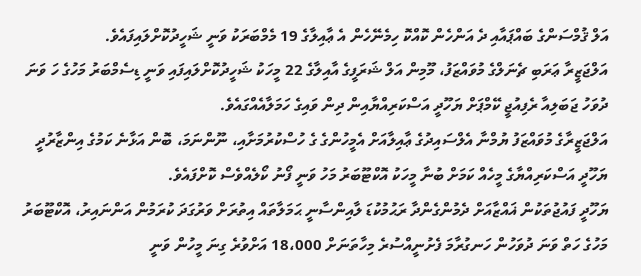އަލް ޤުމްސަންގެ ބައްޕައާއި ދެ އަންހެން ކޮއްކޮ ހިމެނޭހެން އެ ޢާއިލާގެ 19 މެމްބަރަކު ވަނީ ޝަހީދުކޮށްލައިފައެވެ.
އަލްޖަޒީރާ ޢަރަބި ޗެނަލްގެ މުވައްޒަފު، މޫމިން އަލް ޝަރަފީގެ އާއިލާގެ 22 މީހަކު ޝަހީދުކޮށްލައިފައި ވަނީ ޑިސެމްބަރު މަހުގެ ހަ ވަނަ ދުވަހު ޖަބަލިއާ ރެފިއުޖީ ކޭމްޕަށް ޔަހޫދީ އަސްކަރިއްޔާއިން ދިން ވައިގެ ހަމަލާއެއްގައެވެ.
އަލްޖަޒީރާގެ މުވައްޒަފު ޔުމްނާ އެލްސައިދުގެ ޢާއިލާއަށް އެމީހުންގެ ގެ ހުސްކުރުމަށާއި، ނޫންނަމަ، ބޮން އަޅާނެ ކަމުގެ އިންޒާރުދީ ޔަހޫދީ އަސްކަރިއްޔާގެ މީހެއް ކަމަށް ބުނާ މީހަކު އޮކްޓޫބަރު މަހު ވަނީ ފޯނު ކޯލެއްވެސް ކޮށްފައެވެ.
ޔަހޫދީ ފައުޖުތަކުން ޣައްޒާއަށް ދެމުންގެންދާ ރަޙުމުކުޑަ ލާއިންސާނީ ޙަމަލާތައް އިތުރަށް ވަރުގަދަ ކުރަމުން އަންނައިރު، އޮކްޓޫބަރު މަހުގެ ހަތް ވަނަ ދުވަހުން ހަނގުރާމަ ފެށުނީއްސުރެ މިހާތަނަށް 18،000 އަށްވުރެ ގިނަ މީހުން ވަނީ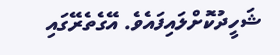ޝަހީދުކޮށްލައިފައެވެ. އޭގެތެރޭގައި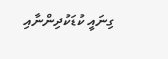ގިނައީ ކުޑަކުދިންނާއި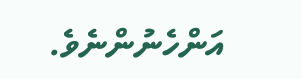އަންހެނުންނެވެ.